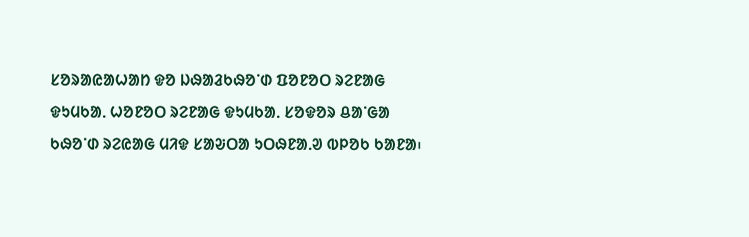ᱥᱚᱨᱟᱭᱟᱦᱟᱴ ᱫᱚ ᱡᱷᱟᱲᱠᱷᱚᱸᱰ ᱯᱚᱱᱚᱛ ᱨᱮᱱᱟᱜ ᱫᱩᱢᱠᱟᱹ ᱦᱚᱱᱚᱛ ᱨᱮᱱᱟᱜ ᱫᱩᱢᱠᱟᱹ ᱥᱚᱫᱚᱨ ᱪᱟᱸᱜᱟ ᱠᱷᱚᱸᱰ ᱨᱮᱭᱟᱜ ᱢᱤᱫ ᱥᱟᱶᱛᱟ ᱩᱛᱷᱱᱟᱹᱣ ᱵᱞᱚᱠ ᱠᱟᱱᱟ᱾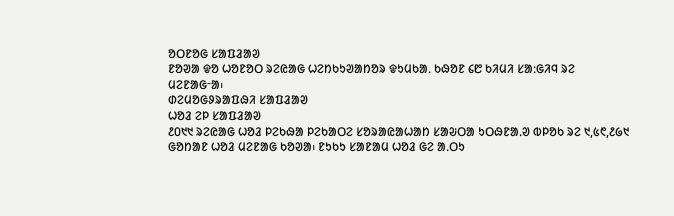ᱚᱛᱱᱚᱜ ᱥᱟᱯᱲᱟᱣ
ᱱᱚᱣᱟ ᱫᱚ ᱦᱚᱱᱚᱛ ᱨᱮᱭᱟᱜ ᱦᱮᱴᱠᱩᱣᱟᱴᱚᱨ ᱫᱩᱢᱠᱟᱹ ᱠᱷᱚᱱ ᱔᱘ ᱠᱤᱢᱤ ᱥᱟᱺᱜᱤᱧ ᱨᱮ ᱢᱮᱱᱟᱜᱼᱟ᱾
ᱰᱮᱢᱚᱜᱽᱨᱟᱯᱷᱤ ᱥᱟᱯᱲᱟᱣ
ᱦᱚᱲ ᱮᱞ ᱥᱟᱯᱲᱟᱣ
᱒᱐᱑᱑ ᱨᱮᱭᱟᱜ ᱦᱚᱲ ᱞᱮᱠᱷᱟ ᱞᱮᱠᱟᱛᱮ ᱥᱚᱨᱟᱭᱟᱦᱟᱴ ᱥᱟᱶᱛᱟ ᱩᱛᱷᱱᱟᱹᱣ ᱵᱞᱚᱠ ᱨᱮ ᱑,᱕᱖,᱒᱙᱑ ᱜᱚᱴᱟᱱ ᱦᱚᱲ ᱢᱮᱱᱟᱜ ᱠᱚᱣᱟ᱾ ᱱᱩᱠᱩ ᱥᱟᱱᱟᱢ ᱦᱚᱲ ᱜᱮ ᱟᱹᱛᱩ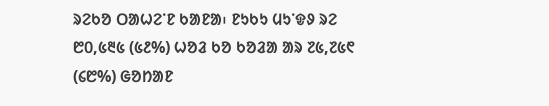ᱨᱮᱠᱚ ᱛᱟᱦᱮᱸᱱ ᱠᱟᱱᱟ᱾ ᱱᱩᱠᱩ ᱢᱩᱸᱫᱽ ᱨᱮ ᱘᱐,᱕᱓᱕ (᱕᱒%) ᱦᱚᱲ ᱠᱚ ᱠᱚᱲᱟ ᱟᱨ ᱗᱕,᱗᱕᱖ (᱔᱘%) ᱜᱚᱴᱟᱱ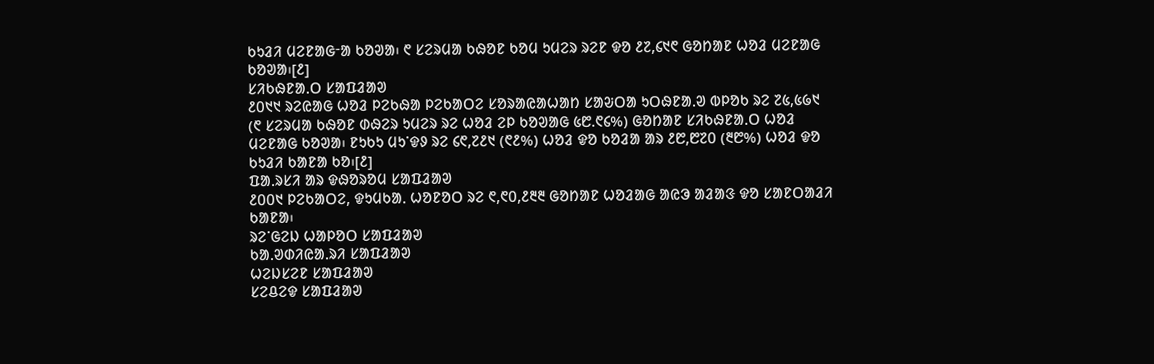ᱠᱩᱲᱤ ᱢᱮᱱᱟᱜᱼᱟ ᱠᱚᱣᱟ᱾ ᱖ ᱥᱮᱨᱢᱟ ᱠᱷᱚᱱ ᱠᱚᱢ ᱩᱢᱮᱨ ᱨᱮᱱ ᱫᱚ ᱒᱗,᱔᱑᱖ ᱜᱚᱴᱟᱱ ᱦᱚᱲ ᱢᱮᱱᱟᱜ ᱠᱚᱣᱟ᱾[᱒]
ᱥᱤᱠᱷᱱᱟᱹᱛ ᱥᱟᱯᱲᱟᱣ
᱒᱐᱑᱑ ᱨᱮᱭᱟᱜ ᱦᱚᱲ ᱞᱮᱠᱷᱟ ᱞᱮᱠᱟᱛᱮ ᱥᱚᱨᱟᱭᱟᱦᱟᱴ ᱥᱟᱶᱛᱟ ᱩᱛᱷᱱᱟᱹᱣ ᱵᱞᱚᱠ ᱨᱮ ᱗᱕,᱕᱙᱑ (᱖ ᱥᱮᱨᱢᱟ ᱠᱷᱚᱱ ᱰᱷᱮᱨ ᱩᱢᱮᱨ ᱨᱮ ᱦᱚᱲ ᱮᱞ ᱠᱚᱣᱟᱜ ᱕᱘.᱖᱔%) ᱜᱚᱴᱟᱱ ᱥᱤᱠᱷᱱᱟᱹᱛ ᱦᱚᱲ ᱢᱮᱱᱟᱜ ᱠᱚᱣᱟ᱾ ᱱᱩᱠᱩ ᱢᱩᱸᱫᱽ ᱨᱮ ᱔᱖,᱗᱒᱑ (᱖᱒%) ᱦᱚᱲ ᱫᱚ ᱠᱚᱲᱟ ᱟᱨ ᱒᱘,᱘᱗᱐ (᱓᱘%) ᱦᱚᱲ ᱫᱚ ᱠᱩᱲᱤ ᱠᱟᱱᱟ ᱠᱚ᱾[᱒]
ᱯᱟᱹᱨᱥᱤ ᱟᱨ ᱫᱷᱚᱨᱚᱢ ᱥᱟᱯᱲᱟᱣ
᱒᱐᱐᱑ ᱞᱮᱠᱟᱛᱮ, ᱫᱩᱢᱠᱟᱹ ᱦᱚᱱᱚᱛ ᱨᱮ ᱖,᱖᱐,᱒᱓᱓ ᱜᱚᱴᱟᱱ ᱦᱚᱲᱟᱜ ᱟᱭᱳ ᱟᱲᱟᱝ ᱫᱚ ᱥᱟᱱᱛᱟᱲᱤ ᱠᱟᱱᱟ᱾
ᱨᱮᱸᱜᱮᱡ ᱦᱟᱞᱚᱛ ᱥᱟᱯᱲᱟᱣ
ᱠᱟᱹᱣᱰᱤᱭᱟᱹᱨᱤ ᱥᱟᱯᱲᱟᱣ
ᱦᱮᱡᱥᱮᱱ ᱥᱟᱯᱲᱟᱣ
ᱥᱮᱪᱮᱫ ᱥᱟᱯᱲᱟᱣ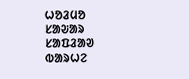ᱦᱚᱲᱢᱚ ᱥᱟᱶᱟᱨ ᱥᱟᱯᱲᱟᱣ
ᱵᱟᱨᱦᱮ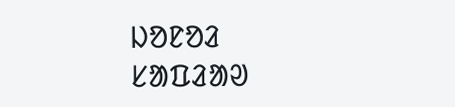ᱡᱚᱱᱚᱲ ᱥᱟᱯᱲᱟᱣ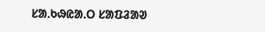ᱥᱟᱹᱠᱷᱭᱟᱹᱛ ᱥᱟᱯᱲᱟᱣ